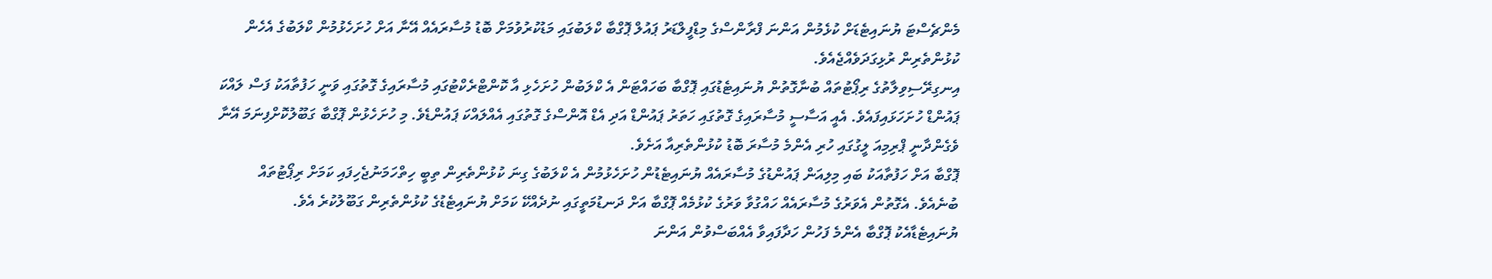މެންޗެސްޓަ ޔުނައިޓެޑަށް ކުޅެމުން އަންނަ ފްރާންސްގެ މިޑްފީލްޑަރު ޕައުލް ޕޮގްބާ ކްލަބުގައި މަޑުކުރުވުމަށް ބޮޑު މުސާރައެއް އޭނާ އަށް ހުށަހެޅުމުން ކްލަބުގެ އެހެން ކުޅުންތެރިން ރުޅިގަދަވެއްޖެއެވެ.
އިނގިރޭސިވިލާތުގެ ރިޕޯޓުތައް ބުނާގޮތުން ޔުނައިޓެޑުގައި ޕޮގްބާ ބަހައްޓަން އެ ކްލަބުން ހުށަހެޅި އާ ކޮންޓްރެކްޓުގައި މުސާރައިގެ ގޮތުގައި ވަނީ ހަފުތާއަކު ފަސް ލައްކަ ޕައުންޑް ހުށަހަޅައިފައެވެ. އެއީ އަސާސީ މުސާރައިގެ ގޮތުގައި ހަތަރު ޕައުންޑް އަދި އެޑް އޮންސްގެ ގޮތުގައި އެއްލައްކަ ޕައުންޑެވެ. މި ހުށަހެޅުން ޕޮގްބާ ގަބޫލުކޮށްފިނަމަ އޭނާ ވެގެންދާނީ ޕްރިމިއަ ލީގުގައި ހުރި އެންމެ މުސާރަ ބޮޑު ކުޅުންތެރިއާ އަށެވެ.
ޕޮގްބާ އަށް ހަފުތާއަކު ބައި މިލިއަން ޕައުންޑުގެ މުސާރައެއް ޔުނައިޓެޑުން ހުށަހެޅުމުން އެ ކްލަބުގެ ގިނަ ކުޅުންތެރިން ތިބީ ހިތްހަމަނުޖެހިފައި ކަމަށް ރިޕޯޓުތައް ބުނެއެވެ. އެގޮތުން އެވަރުގެ މުސާރައެއް ހައްގުވާ ވަރުގެ ކުޅުމެއް ޕޮގްބާ އަށް ދަނޑުމަތީގައި ނުދެއްކޭ ކަމަށް ޔުނައިޓެޑުގެ ކުޅުންތެރިން ގަބޫލުކުރެ އެވެ.
ޔުނައިޓެޑާއެކު ޕޮގްބާ އެންމެ ފަހުން ހަދާފައިވާ އެއްބަސްވުން އަންނަ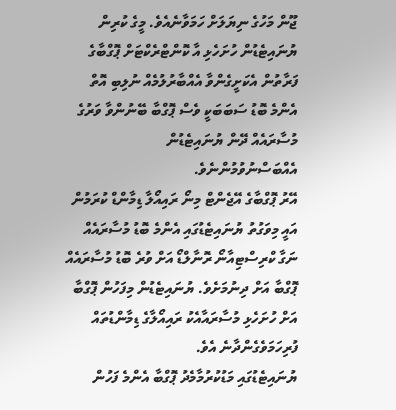ޖޫން މަހުގެ ނިޔަލަށް ހަމަވާނެއެވެ. މީގެ ކުރިން ޔުނައިޓެޑުން ހުށަހެޅި އާ ކޮންޓްރެކްޓަށް ޕޮގްބާގެ ފަރާތުން އެކަށީގެންވާ އެއްބާރުލުމެއް ނުލިބި އޮތް އެންމެ ބޮޑު ސަބަބަކީ ވެސް ޕޮގްބާ ބޭނުންވާ ވަރުގެ މުސާރައެއް ދޭން ޔުނައިޓެޑުން އެއްބަސްނުވުމުންނެވެ.
އޭރު ޕޮގްބާގެ އޭޖެންޓް މިނޯ ރައިއޯލާ ޑިމާންޑް ކުރަމުން އައީ މިވަގުތު ޔުނައިޓެޑުގައި އެންމެ ބޮޑު މުސާރައެއް ނަގާ ކްރިސްޓިއާނޯ ރޮނާލްޑޯ އަށް ވުރެ ބޮޑު މުސާރައެއް ޕޮގްބާ އަށް ދިނުމަށެވެ. ޔުނައިޓެޑުން މިފަހުން ޕޮގްބާ އަށް ހުށަހެޅި މުސާރައާއެކު ރައިއޯލާގެ ޑިމާންޑުތައް ފުރިހަމަވެގެންދާނެ އެވެ.
ޔުނައިޓެޑުގައި މަޑުކުރުމާމެދު ޕޮގްބާ އެންމެ ފަހުން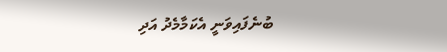ބުނެފައިވަނީ އެކަމާމެދު އަދި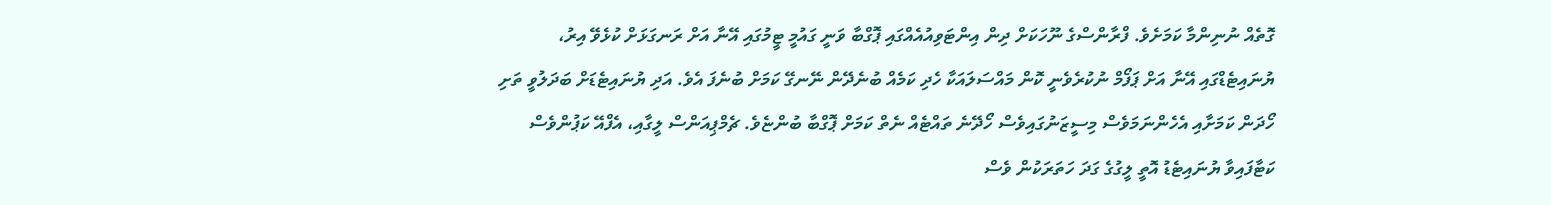ގޮތެއް ނުނިންމާ ކަމަށެވެ. ފްރާންސްގެ ނޫހަކަށް ދިން އިންޓަވިއުއެއްގައި ޕޮގްބާ ވަނީ ގައުމީ ޓީމުގައި އޭނާ އަށް ރަނގަޅަށް ކުޅެވޭ އިރު، ޔުނައިޓެޑްގައި އޭނާ އަށް ޕަފޯމް ނުކުރެވެނީ ކޮން މައްސަލައަކާ ހެދި ކަމެއް ބުނެދޭން ނޭނގޭ ކަމަށް ބުނެފަ އެވެ. އަދި ޔުނައިޓެޑަށް ބަދަލުވީ ތަށި ހޯދަން ކަމަށާއި އެހެންނަމަވެސް މިސީޒަނުގައިވެސް ހޯދޭނެ ތައްޓެއް ނެތް ކަމަށް ޕޮގްބާ ބުންޏެވެ. ޗެމްޕިއަންސް ލީގާއި، އެފްއޭ ކަޕުންވެސް ކަޓާފައިވާ ޔުނައިޓެޑު އޮތީ ލީގުގެ ގަދަ ހަތަރަކުން ވެސް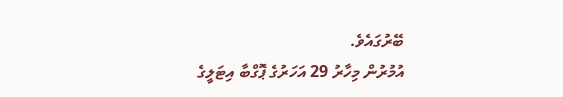ބޭރުގައެވެ.
އުމުރުން މިހާރު 29 އަހަރުގެ ޕޮގްބާ އިޓަލީގެ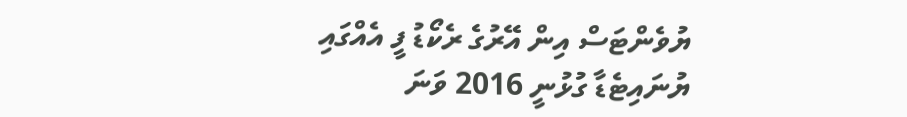ޔުވެންޓަސް އިން އޭރުގެ ރެކޯޑު ފީ އެއްގައި ޔުނައިޓެޑާ ގުޅުނީ 2016 ވަނަ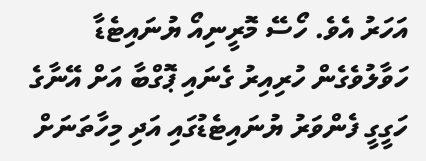އަހަރު އެވެ. ހޯސޭ މޮރީނިއޯ ޔުނައިޓެޑާ ހަވާލުވެގެން ހުރިއިރު ގެނައި ޕޮގްބާ އަށް އޭނާގެ ހަގީގީ ފެންވަރު ޔުނައިޓެޑުގައި އަދި މިހާތަނަށް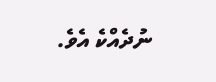ނުދެއްކެ އެވެ.